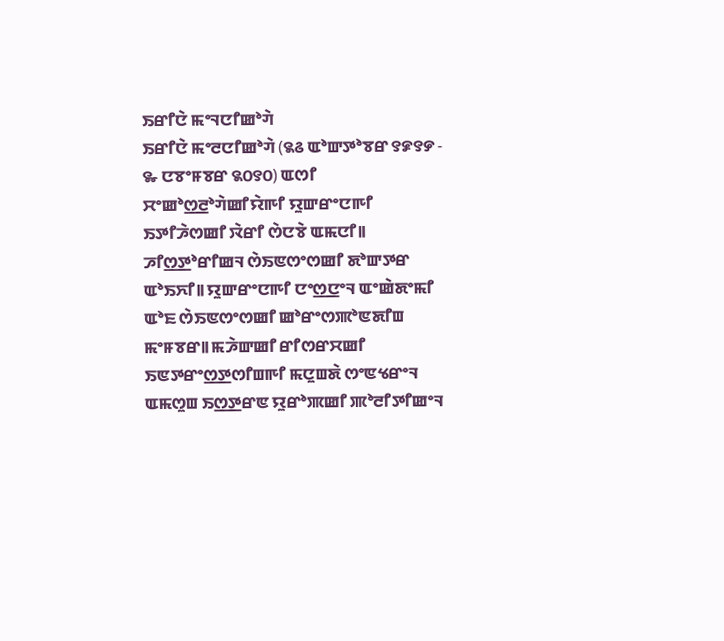ꯏꯔꯤꯅꯥ ꯃꯦꯜꯅꯤꯀꯣꯚꯥ
ꯏꯔꯤꯅꯥ ꯃꯦꯂꯅꯤꯀꯣꯚꯥ (꯲꯴ ꯑꯣꯛꯇꯣꯕꯔ ꯱꯹꯱꯸ - ꯳ ꯅꯕꯦꯝꯕꯔ ꯲꯰꯱꯰) ꯑꯁꯤ ꯆꯦꯀꯣꯁ꯭ꯂꯣꯚꯥꯀꯤꯌꯥꯒꯤ ꯌꯨꯛꯔꯦꯅꯒꯤ ꯏꯇꯤꯍꯥꯁꯀꯤ ꯋꯥꯔꯤ ꯁꯥꯅꯕꯥ ꯑꯃꯅꯤ꯫ ꯍꯤꯁ꯭ꯇꯣꯔꯤꯀꯜ ꯁꯥꯏꯟꯁꯦꯁꯀꯤ ꯗꯣꯛꯇꯔ ꯑꯣꯏꯈꯤ꯫ ꯌꯨꯛꯔꯦꯅꯒꯤ ꯅꯦꯁ꯭ꯅꯦꯜ ꯑꯦꯀꯥꯗꯦꯃꯤ ꯑꯣꯐ ꯁꯥꯏꯟꯁꯦꯁꯀꯤ ꯀꯣꯔꯦꯁꯄꯣꯟꯗꯤꯡ ꯃꯦꯝꯕꯔ꯫ ꯃꯍꯥꯛꯀꯤ ꯔꯤꯁꯔꯆꯀꯤ ꯏꯟꯇꯔꯦꯁ꯭ꯇꯁꯤꯡꯒꯤ ꯃꯅꯨꯡꯗꯥ ꯁꯦꯟꯠꯔꯦꯜ ꯑꯃꯁꯨꯡ ꯏꯁ꯭ꯇꯔꯟ ꯌꯨꯔꯣꯄꯀꯤ ꯄꯣꯂꯤꯇꯤꯀꯦꯜ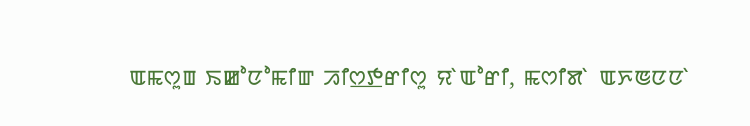ꯑꯃꯁꯨꯡ ꯏꯀꯣꯅꯣꯃꯤꯛ ꯍꯤꯁ꯭ꯇꯔꯤꯁꯨ ꯌꯥꯑꯣꯔꯤ, ꯃꯁꯤꯗꯥ ꯑꯈꯟꯅꯅꯥ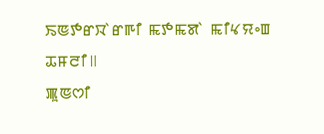ꯏꯟꯇꯔꯋꯥꯔꯒꯤ ꯃꯇꯃꯗꯥ ꯃꯤꯠꯌꯦꯡ ꯊꯝꯂꯤ꯫
ꯄꯨꯟꯁꯤ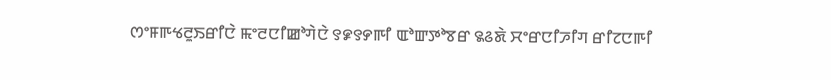ꯁꯦꯝꯒꯠꯂꯨꯏꯔꯤꯅꯥ ꯃꯦꯂꯅꯤꯀꯣꯚꯥꯅꯥ ꯱꯹꯱꯸ꯒꯤ ꯑꯣꯛꯇꯣꯕꯔ ꯲꯴ꯗꯥ ꯆꯦꯔꯅꯤꯍꯤꯚ ꯔꯤꯖꯅꯒꯤ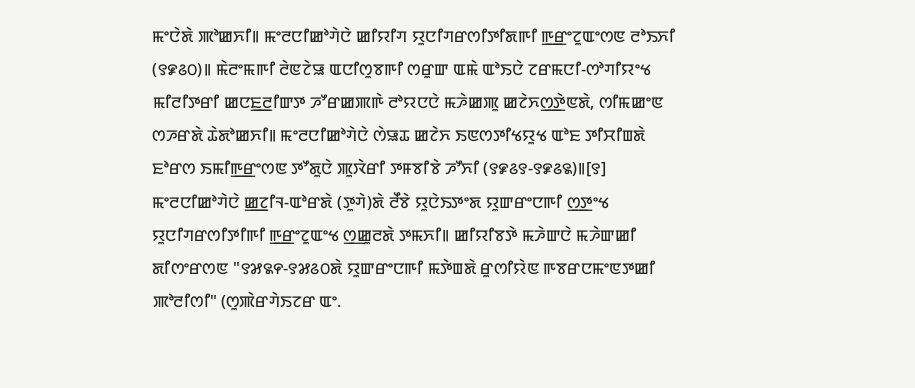ꯃꯦꯅꯥꯗꯥ ꯄꯣꯀꯈꯤ꯫ ꯃꯦꯂꯅꯤꯀꯣꯚꯥꯅꯥ ꯀꯤꯌꯤꯚ ꯌꯨꯅꯤꯚꯔꯁꯤꯇꯤꯗꯒꯤ ꯒ꯭ꯔꯦꯖꯨꯑꯦꯁꯟ ꯂꯣꯏꯈꯤ (꯱꯹꯴꯰)꯫ ꯃꯥꯂꯦꯃꯒꯤ ꯂꯥꯟꯖꯥꯎ ꯑꯅꯤꯁꯨꯕꯒꯤ ꯁꯔꯨꯛ ꯑꯃꯥ ꯑꯣꯏꯅꯥ ꯖꯔꯃꯅꯤ-ꯁꯣꯚꯤꯌꯦꯠ ꯃꯤꯂꯤꯇꯔꯤ ꯀꯅꯐ꯭ꯂꯤꯛꯇ ꯍꯧꯔꯀꯄꯒꯥ ꯂꯣꯌꯅꯅꯥ ꯃꯍꯥꯀꯄꯨ ꯀꯖꯥꯈꯁ꯭ꯇꯥꯟꯗꯥ, ꯁꯤꯃꯀꯦꯟ ꯁꯍꯔꯗꯥ ꯊꯥꯗꯣꯀꯈꯤ꯫ ꯃꯦꯂꯅꯤꯀꯣꯚꯥꯅꯥ ꯁꯥꯎꯊ ꯀꯖꯥꯈ ꯏꯟꯁꯇꯤꯠꯌꯨꯠ ꯑꯣꯐ ꯇꯤꯆꯤꯡꯗꯥ ꯐꯣꯔꯁ ꯏꯃꯤꯒ꯭ꯔꯦꯁꯟ ꯇꯧꯗꯨꯅꯥ ꯄꯨꯋꯥꯔꯤ ꯇꯝꯕꯤꯕꯥ ꯍꯧꯈꯤ (꯱꯹꯴꯱-꯱꯹꯴꯲)꯫[꯱]
ꯃꯦꯂꯅꯤꯀꯣꯚꯥꯅꯥ ꯀ꯭ꯖꯤꯜ-ꯑꯣꯔꯗꯥ (ꯇꯨꯚꯥ)ꯗꯥ ꯂꯩꯕꯥ ꯌꯨꯅꯥꯏꯇꯦꯗ ꯌꯨꯛꯔꯦꯅꯒꯤ ꯁ꯭ꯇꯦꯠ ꯌꯨꯅꯤꯚꯔꯁꯤꯇꯤꯒꯤ ꯒ꯭ꯔꯦꯖꯨꯑꯦꯠ ꯁ꯭ꯀꯨꯂꯗꯥ ꯇꯃꯈꯤ꯫ ꯀꯤꯌꯤꯕꯇꯥ ꯃꯍꯥꯛꯅꯥ ꯃꯍꯥꯛꯀꯤ ꯗꯤꯁꯦꯔꯁꯟ "꯱꯷꯲꯵-꯱꯷꯴꯰ꯗꯥ ꯌꯨꯛꯔꯦꯅꯒꯤ ꯃꯇꯥꯡꯗꯥ ꯔꯨꯁꯤꯌꯥꯟ ꯒꯕꯔꯅꯃꯦꯟꯇꯀꯤ ꯄꯣꯂꯤꯁꯤ" (ꯁꯨꯄꯥꯔꯚꯥꯏꯖꯔ ꯑꯦ.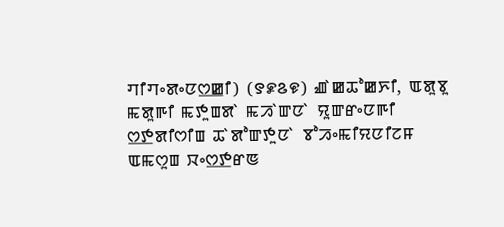ꯚꯤꯚꯦꯗꯦꯅꯁ꯭ꯀꯤ) (꯱꯹꯴꯶) ꯉꯥꯀꯊꯣꯀꯈꯤ, ꯑꯗꯨꯕꯨ ꯃꯗꯨꯒꯤ ꯃꯇꯨꯡꯗꯥ ꯃꯍꯥꯛꯅꯥ ꯌꯨꯛꯔꯦꯅꯒꯤ ꯁ꯭ꯇꯗꯤꯁꯤꯡ ꯊꯥꯗꯣꯛꯇꯨꯅꯥ ꯕꯣꯍꯦꯃꯤꯌꯅꯤꯖꯝ ꯑꯃꯁꯨꯡ ꯋꯦꯁ꯭ꯇꯔꯟ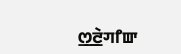ꯁ꯭ꯂꯥꯚꯤꯛ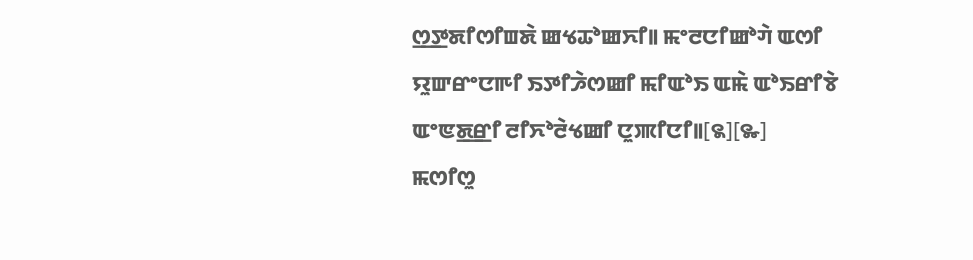ꯁ꯭ꯇꯗꯤꯁꯤꯡꯗꯥ ꯀꯠꯊꯣꯀꯈꯤ꯫ ꯃꯦꯂꯅꯤꯀꯣꯚꯥ ꯑꯁꯤ ꯌꯨꯛꯔꯦꯅꯒꯤ ꯏꯇꯤꯍꯥꯁꯀꯤ ꯃꯤꯑꯣꯏ ꯑꯃꯥ ꯑꯣꯏꯔꯤꯕꯥ ꯑꯦꯟꯗ꯭ꯔꯤ ꯂꯤꯈꯣꯂꯥꯠꯀꯤ ꯅꯨꯄꯤꯅꯤ꯫[꯲][꯳]
ꯃꯁꯤꯁꯨ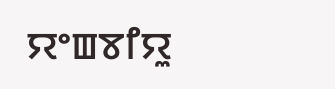ꯌꯦꯡꯕꯤꯌꯨ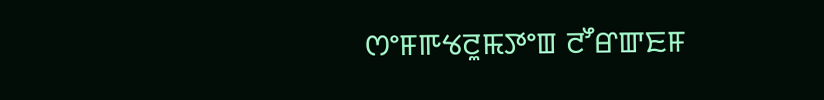ꯁꯦꯝꯒꯠꯂꯨꯃꯇꯦꯡ ꯂꯧꯔꯛꯐꯝ